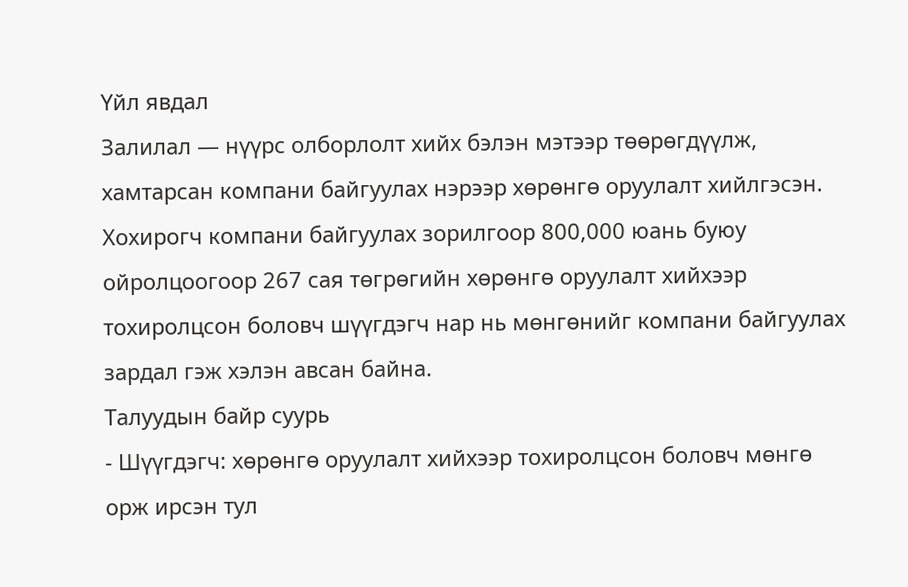Үйл явдал
Залилал — нүүрс олборлолт хийх бэлэн мэтээр төөрөгдүүлж, хамтарсан компани байгуулах нэрээр хөрөнгө оруулалт хийлгэсэн. Хохирогч компани байгуулах зорилгоор 800,000 юань буюу ойролцоогоор 267 сая төгрөгийн хөрөнгө оруулалт хийхээр тохиролцсон боловч шүүгдэгч нар нь мөнгөнийг компани байгуулах зардал гэж хэлэн авсан байна.
Талуудын байр суурь
- Шүүгдэгч: хөрөнгө оруулалт хийхээр тохиролцсон боловч мөнгө орж ирсэн тул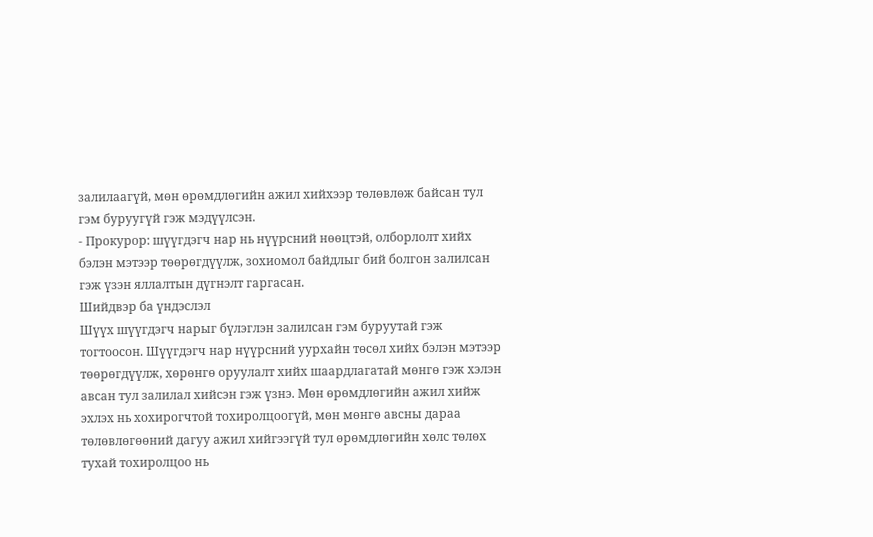залилаагүй, мөн өрөмдлөгийн ажил хийхээр төлөвлөж байсан тул гэм буруугүй гэж мэдүүлсэн.
- Прокурор: шүүгдэгч нар нь нүүрсний нөөцтэй, олборлолт хийх бэлэн мэтээр төөрөгдүүлж, зохиомол байдлыг бий болгон залилсан гэж үзэн яллалтын дүгнэлт гаргасан.
Шийдвэр ба үндэслэл
Шүүх шүүгдэгч нарыг бүлэглэн залилсан гэм буруутай гэж тогтоосон. Шүүгдэгч нар нүүрсний уурхайн төсөл хийх бэлэн мэтээр төөрөгдүүлж, хөрөнгө оруулалт хийх шаардлагатай мөнгө гэж хэлэн авсан тул залилал хийсэн гэж үзнэ. Мөн өрөмдлөгийн ажил хийж эхлэх нь хохирогчтой тохиролцоогүй, мөн мөнгө авсны дараа төлөвлөгөөний дагуу ажил хийгээгүй тул өрөмдлөгийн хөлс төлөх тухай тохиролцоо нь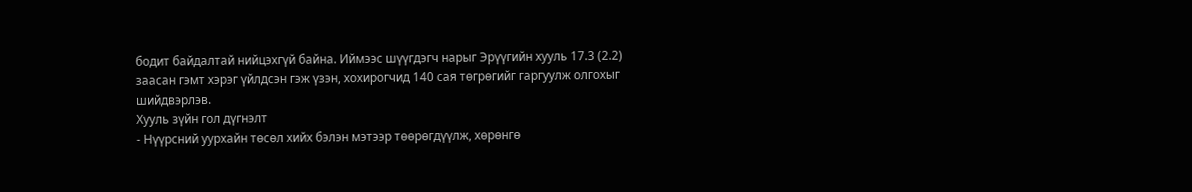бодит байдалтай нийцэхгүй байна. Иймээс шүүгдэгч нарыг Эрүүгийн хууль 17.3 (2.2) заасан гэмт хэрэг үйлдсэн гэж үзэн, хохирогчид 140 сая төгрөгийг гаргуулж олгохыг шийдвэрлэв.
Хууль зүйн гол дүгнэлт
- Нүүрсний уурхайн төсөл хийх бэлэн мэтээр төөрөгдүүлж, хөрөнгө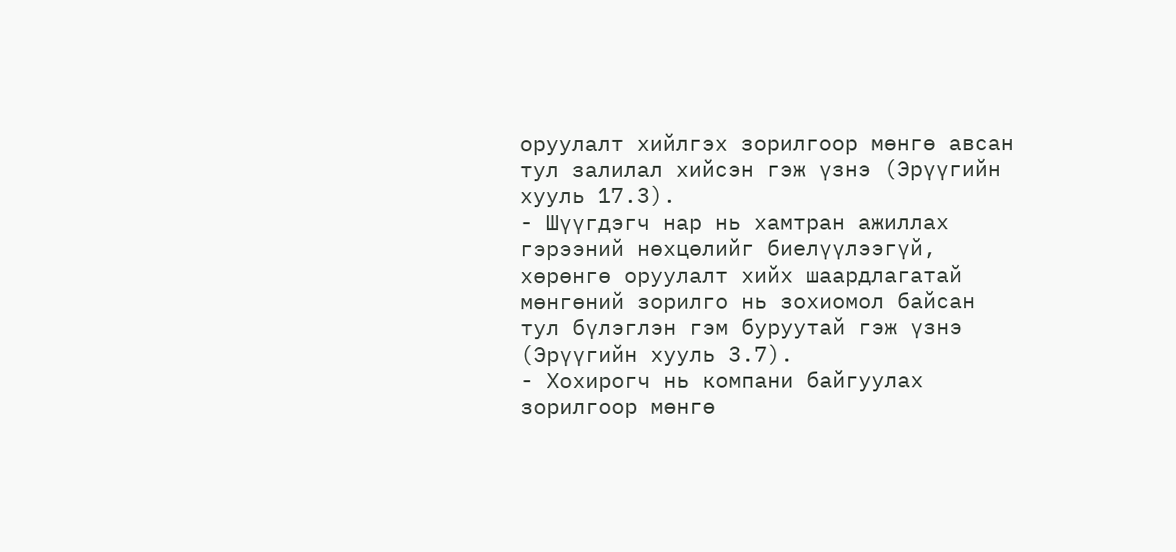оруулалт хийлгэх зорилгоор мөнгө авсан тул залилал хийсэн гэж үзнэ (Эрүүгийн хууль 17.3).
- Шүүгдэгч нар нь хамтран ажиллах гэрээний нөхцөлийг биелүүлээгүй, хөрөнгө оруулалт хийх шаардлагатай мөнгөний зорилго нь зохиомол байсан тул бүлэглэн гэм буруутай гэж үзнэ (Эрүүгийн хууль 3.7).
- Хохирогч нь компани байгуулах зорилгоор мөнгө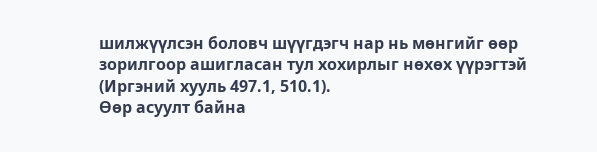шилжүүлсэн боловч шүүгдэгч нар нь мөнгийг өөр зорилгоор ашигласан тул хохирлыг нөхөх үүрэгтэй (Иргэний хууль 497.1, 510.1).
Өөр асуулт байна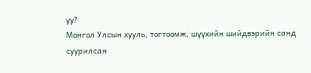уу?
Монгол Улсын хууль, тогтоомж, шүүхийн шийдвэрийн санд суурилсан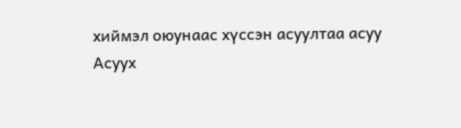хиймэл оюунаас хүссэн асуултаа асуу
Асуух